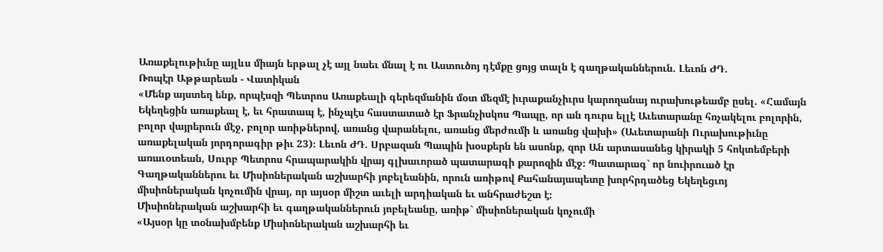Առաքելութիւնը այլևս միայն երթալ չէ այլ նաեւ մնալ է ու Աստուծոյ դէմքը ցոյց տալն է գաղթականներուն. Լեւոն ԺԴ.
Ռոպէր Աթթարեան - Վատիկան
«Մենք այստեղ ենք, որպէսզի Պետրոս Առաքեալի գերեզմանին մօտ մեզմէ իւրաքանչիւրս կարողանայ ուրախութեամբ ըսել. «Համայն Եկեղեցին առաքեալ է, եւ հրատապ է, ինչպէս հաստատած էր Ֆրանչիսկոս Պապը, որ ան դուրս ելլէ Աւետարանը հռչակելու բոլորին, բոլոր վայրերուն մէջ, բոլոր առիթներով, առանց վարանելու, առանց մերժումի և առանց վախի» (Աւետարանի Ուրախութիւնը առաքելական յորդորագիր թիւ 23)։ Լեւոն ԺԴ. Սրբազան Պապին խօսքերն են ասոնք, զոր Ան արտասանեց կիրակի 5 հոկտեմբերի առաւօտեան, Սուրբ Պետրոս հրապարակին վրայ գլխաւորած պատարագի քարոզին մէջ։ Պատարագ` որ նուիրուած էր Գաղթականներու եւ Միսիոներական աշխարհի յոբելեանին, որուն առիթով Քահանայապետը խորհրդածեց Եկեղեցւոյ միսիոներական կոչումին վրայ, որ այսօր միշտ աւելի արդիական եւ անհրաժեշտ է։
Միսիոներական աշխարհի եւ գաղթականներուն յոբելեանը, առիթ` միսիոներական կոչումի
«Այսօր կը տօնախմբենք Միսիոներական աշխարհի եւ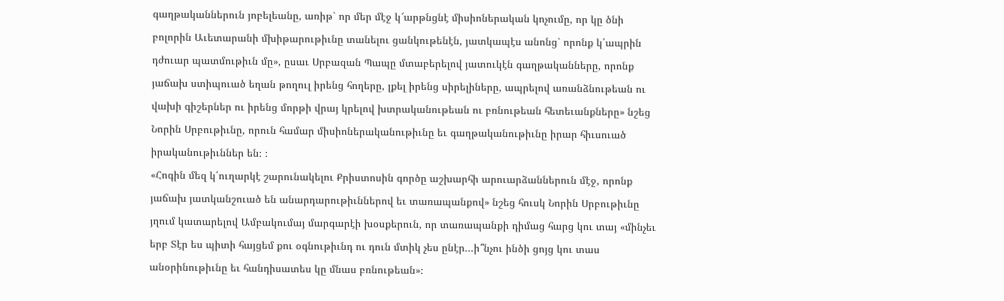գաղթականներուն յոբելեանը, առիթ` որ մեր մէջ կ՜արթնցնէ միսիոներական կոչումը, որ կը ծնի բոլորին Աւետարանի մխիթարութիւնը տանելու ցանկութենէն, յատկապէս անոնց` որոնք կ՛ապրին դժուար պատմութիւն մը», ըսաւ Սրբազան Պապը մտաբերելով յատուկէն գաղթականները, որոնք յաճախ ստիպուած եղան թողուլ իրենց հողերը, լքել իրենց սիրելիները, ապրելով առանձնութեան ու վախի գիշերներ ու իրենց մորթի վրայ կրելով խտրականութեան ու բռնութեան հետեւանքները» նշեց Նորին Սրբութիւնը, որուն համար միսիոներականութիւնը եւ գաղթականութիւնը իրար հիւսուած իրականութիւններ են։ ։
«Հոգին մեզ կ՛ուղարկէ շարունակելու Քրիստոսին գործը աշխարհի արուարձաններուն մէջ, որոնք յաճախ յատկանշուած են անարդարութիւններով եւ տառապանքով» նշեց հուսկ Նորին Սրբութիւնը յղում կատարելով Ամբակումայ մարգարէի խօսքերուն, որ տառապանքի դիմաց հարց կու տայ «մինչեւ երբ Տէր ես պիտի հայցեմ քու օգնութիւնդ ու դուն մտիկ չես ընէր...ի՞նչու ինծի ցոյց կու տաս անօրինութիւնը եւ հանդիսատես կը մնաս բռնութեան»։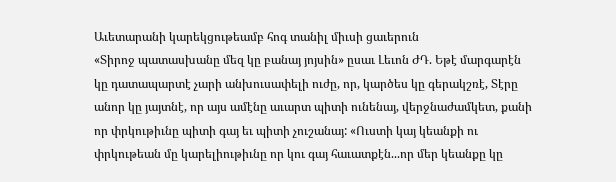Աւետարանի կարեկցութեամբ հոգ տանիլ միւսի ցաւերուն
«Տիրոջ պատասխանը մեզ կը բանայ յոյսին» ըսաւ Լեւոն ԺԴ. Եթէ մարգարէն կը դատապարտէ չարի անխուսափելի ուժը, որ, կարծես կը գերակշռէ, Տէրը անոր կը յայտնէ, որ այս ամէնը աւարտ պիտի ունենայ, վերջնաժամկետ, քանի որ փրկութիւնը պիտի գայ եւ պիտի չուշանայ: «Ուստի կայ կեանքի ու փրկութեան մը կարելիութիւնը որ կու գայ հաւատքէն...որ մեր կեանքը կը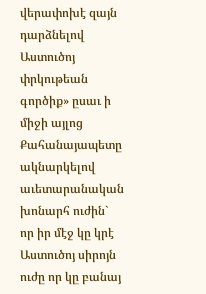վերափոխէ զայն դարձնելով Աստուծոյ փրկութեան գործիք» ըսաւ ի միջի այլոց Քահանայապետը ակնարկելով աւետարանական խոնարհ ուժին` որ իր մէջ կը կրէ Աստուծոյ սիրոյն ուժը որ կը բանայ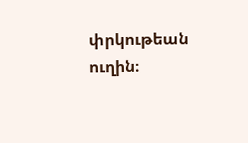փրկութեան ուղին։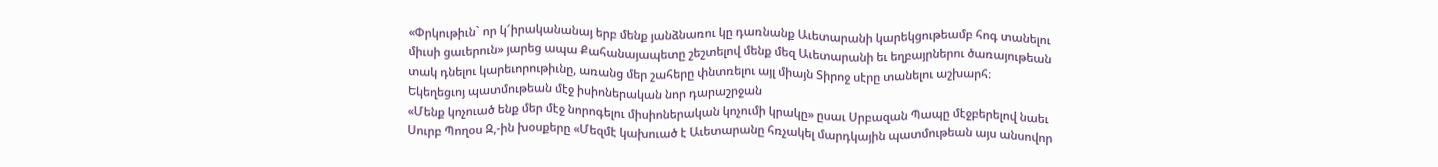«Փրկութիւն` որ կ՜իրականանայ երբ մենք յանձնառու կը դառնանք Աւետարանի կարեկցութեամբ հոգ տանելու միւսի ցաւերուն» յարեց ապա Քահանայապետը շեշտելով մենք մեզ Աւետարանի եւ եղբայրներու ծառայութեան տակ դնելու կարեւորութիւնը, առանց մեր շահերը փնտռելու այլ միայն Տիրոջ սէրը տանելու աշխարհ։
Եկեղեցւոյ պատմութեան մէջ իսիոներական նոր դարաշրջան
«Մենք կոչուած ենք մեր մէջ նորոգելու միսիոներական կոչումի կրակը» ըսաւ Սրբազան Պապը մէջբերելով նաեւ Սուրբ Պողօս Զ,-ին խօսքերը «Մեզմէ կախուած է Աւետարանը հռչակել մարդկային պատմութեան այս անսովոր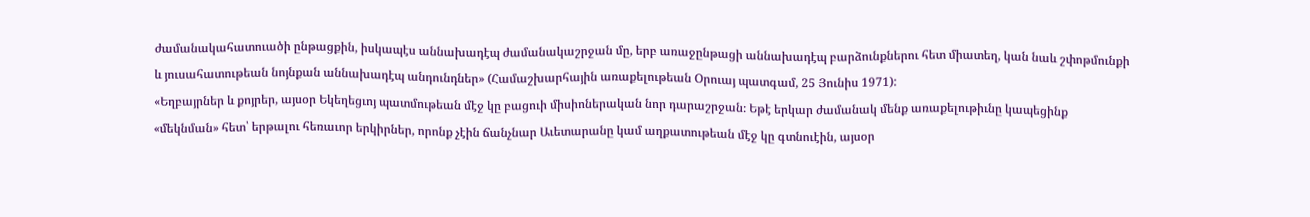ժամանակահատուածի ընթացքին, իսկապէս աննախադէպ ժամանակաշրջան մը, երբ առաջընթացի աննախադէպ բարձունքներու հետ միատեղ, կան նաև շփոթմունքի և յուսահատութեան նոյնքան աննախադէպ անդունդներ» (Համաշխարհային առաքելութեան Օրուայ պատգամ, 25 Յունիս 1971):
«Եղբայրներ և քոյրեր, այսօր Եկեղեցւոյ պատմութեան մէջ կը բացուի միսիոներական նոր դարաշրջան։ Եթէ երկար ժամանակ մենք առաքելութիւնը կապեցինք «մեկնման» հետ՝ երթալու հեռաւոր երկիրներ, որոնք չէին ճանչնար Աւետարանը կամ աղքատութեան մէջ կը գտնուէին, այսօր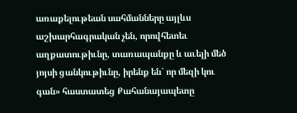առաքելութեան սահմանները այլևս աշխարհագրական չեն, որովհետեւ աղքատութիւնը, տառապանքը և աւելի մեծ յոյսի ցանկութիւնը, իրենք են` որ մեզի կու գան» հաստատեց Քահանայապետը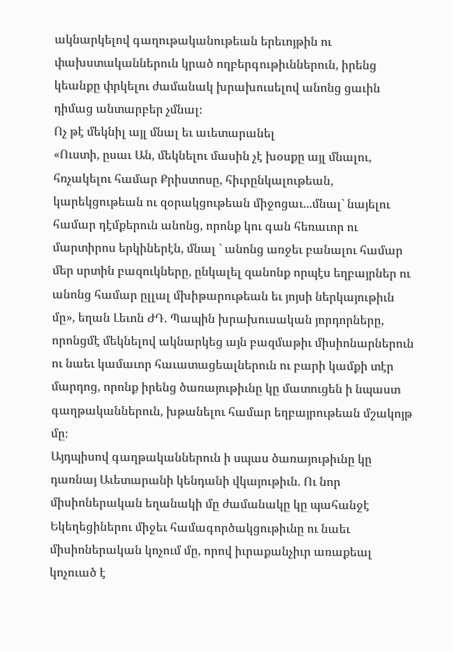ակնարկելով գաղութականութեան երեւոյթին ու փախստականներուն կրած ողբերգութիւններուն, իրենց կեանքը փրկելու ժամանակ խրախուսելով անոնց ցաւին դիմաց անտարբեր չմնալ։
Ոչ թէ մեկնիլ այլ մնալ եւ աւետարանել
«Ուստի, ըսաւ Ան, մեկնելու մասին չէ խօսքը այլ մնալու, հռչակելու համար Քրիստոսը, հիւրընկալութեան, կարեկցութեան ու զօրակցութեան միջոցաւ...մնալ` նայելու համար դէմքերուն անոնց, որոնք կու գան հեռաւոր ու մարտիրոս երկիներէն, մնալ ` անոնց առջեւ բանալու համար մեր սրտին բազուկները, ընկալել զանոնք որպէս եղբայրներ ու անոնց համար ըլլալ մխիթարութեան եւ յոյսի ներկայութիւն մը», եղան Լեւոն ԺԴ. Պապին խրախուսական յորդորները, որոնցմէ մեկնելով ակնարկեց այն բազմաթիւ միսիոնարներուն ու նաեւ կամաւոր հաւատացեալներուն ու բարի կամքի տէր մարդոց, որոնք իրենց ծառայութիւնը կը մատուցեն ի նպաստ գաղթականներուն, խթանելու համար եղբայրութեան մշակոյթ մը։
Այդպիսով գաղթականներուն ի սպաս ծառայութիւնը կը դառնայ Աւետարանի կենդանի վկայութիւն. Ու նոր միսիոներական եղանակի մը ժամանակը կը պահանջէ Եկեղեցիներու միջեւ համագործակցութիւնը ու նաեւ միսիոներական կոչում մը, որով իւրաքանչիւր առաքեալ կոչուած է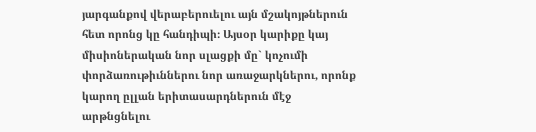յարգանքով վերաբերուելու այն մշակոյթներուն հետ որոնց կը հանդիպի։ Այսօր կարիքը կայ միսիոներական նոր սլացքի մը` կոչումի փորձառութիւններու նոր առաջարկներու, որոնք կարող ըլլան երիտասարդներուն մէջ արթնցնելու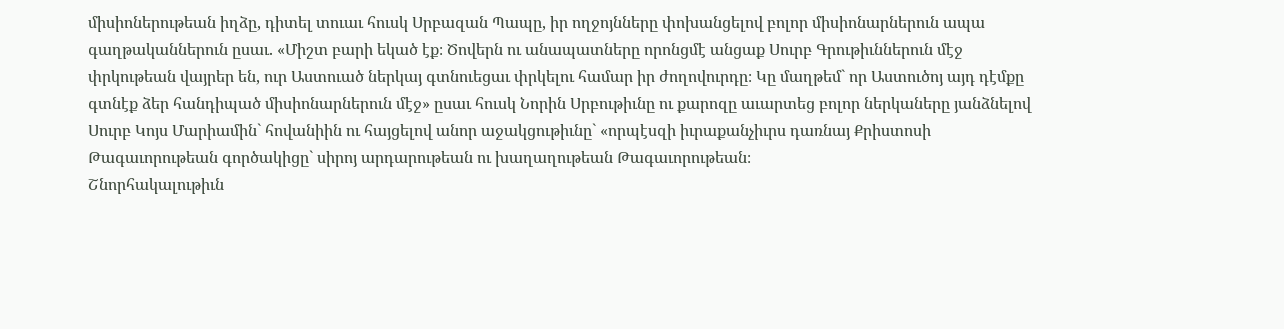միսիոներութեան իղձը, դիտել տուաւ հուսկ Սրբազան Պապը, իր ողջոյնները փոխանցելով բոլոր միսիոնարներուն ապա գաղթականներուն ըսաւ. «Միշտ բարի եկած էք։ Ծովերն ու անապատները որոնցմէ անցաք Սուրբ Գրութիւններուն մէջ փրկութեան վայրեր են, ուր Աստուած ներկայ գտնուեցաւ փրկելու համար իր ժողովուրդը։ Կը մաղթեմ` որ Աստուծոյ այդ դէմքը գտնէք ձեր հանդիպած միսիոնարներուն մէջ» ըսաւ հուսկ Նորին Սրբութիւնը ու քարոզը աւարտեց բոլոր ներկաները յանձնելով Սուրբ Կոյս Մարիամին` հովանիին ու հայցելով անոր աջակցութիւնը` «որպէսզի իւրաքանչիւրս դառնայ Քրիստոսի Թագաւորութեան գործակիցը` սիրոյ արդարութեան ու խաղաղութեան Թագաւորութեան։
Շնորհակալութիւն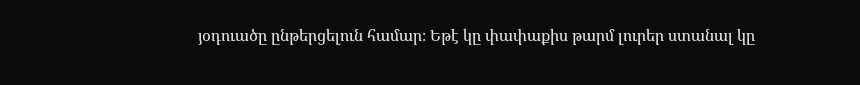յօդուածը ընթերցելուն համար։ Եթէ կը փափաքիս թարմ լուրեր ստանալ կը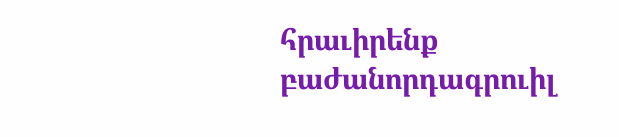հրաւիրենք բաժանորդագրուիլ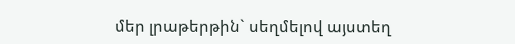մեր լրաթերթին` սեղմելով այստեղ